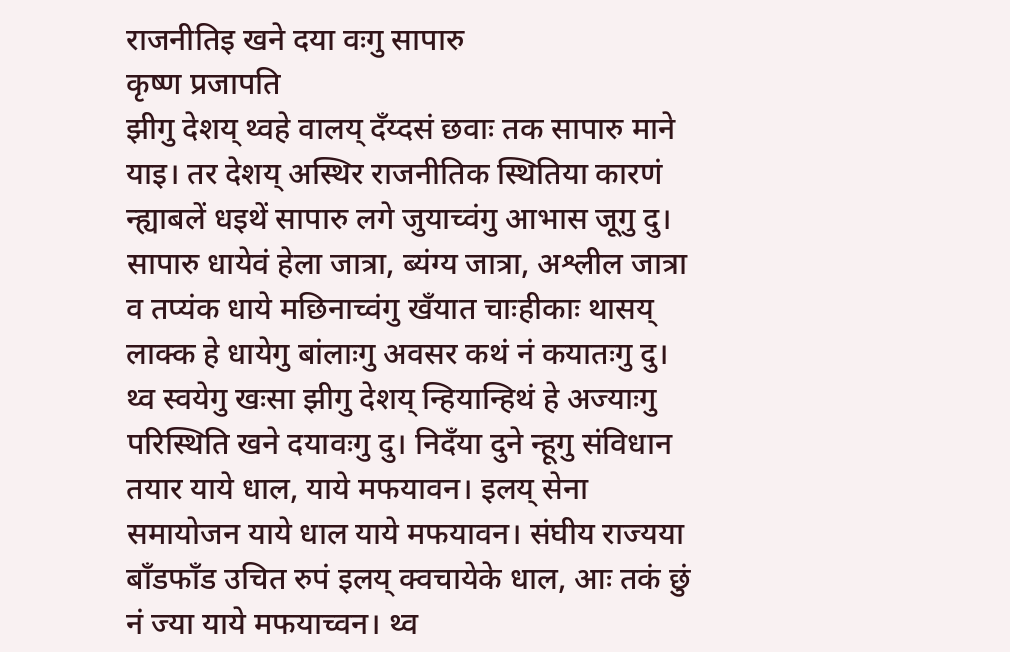राजनीतिइ खने दया वःगु सापारु
कृष्ण प्रजापति
झीगु देशय् थ्वहे वालय् दँय्दसं छवाः तक सापारु माने याइ। तर देशय् अस्थिर राजनीतिक स्थितिया कारणं न्ह्याबलें धइथें सापारु लगे जुयाच्वंगु आभास जूगु दु। सापारु धायेवं हेला जात्रा, ब्यंग्य जात्रा, अश्लील जात्रा व तप्यंक धाये मछिनाच्वंगु खँयात चाःहीकाः थासय् लाक्क हे धायेगु बांलाःगु अवसर कथं नं कयातःगु दु। थ्व स्वयेगु खःसा झीगु देशय् न्हियान्हिथं हे अज्याःगु परिस्थिति खने दयावःगु दु। निदँया दुने न्हूगु संविधान तयार याये धाल, याये मफयावन। इलय् सेना समायोजन याये धाल याये मफयावन। संघीय राज्यया बाँडफाँड उचित रुपं इलय् क्वचायेके धाल, आः तकं छुं नं ज्या याये मफयाच्वन। थ्व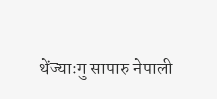थेंज्याःगु सापारु नेपाली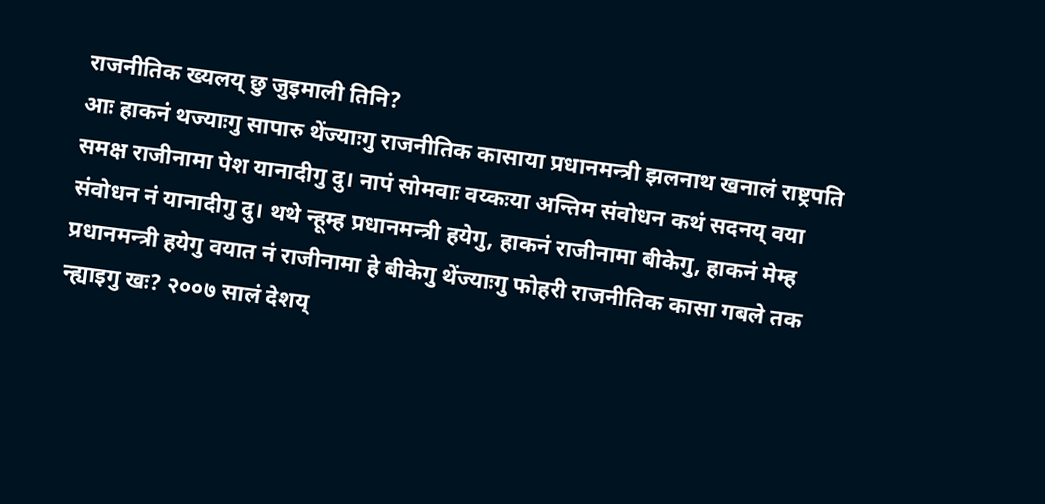राजनीतिक ख्यलय् छु जुइमाली तिनि?
आः हाकनं थज्याःगु सापारु थेंज्याःगु राजनीतिक कासाया प्रधानमन्त्री झलनाथ खनालं राष्ट्रपति समक्ष राजीनामा पेश यानादीगु दु। नापं सोमवाः वय्कःया अन्तिम संवोधन कथं सदनय् वया संवोधन नं यानादीगु दु। थथे न्हूम्ह प्रधानमन्त्री हयेगु, हाकनं राजीनामा बीकेगु, हाकनं मेम्ह प्रधानमन्त्री हयेगु वयात नं राजीनामा हे बीकेगु थेंज्याःगु फोहरी राजनीतिक कासा गबले तक न्ह्याइगु खः? २००७ सालं देशय्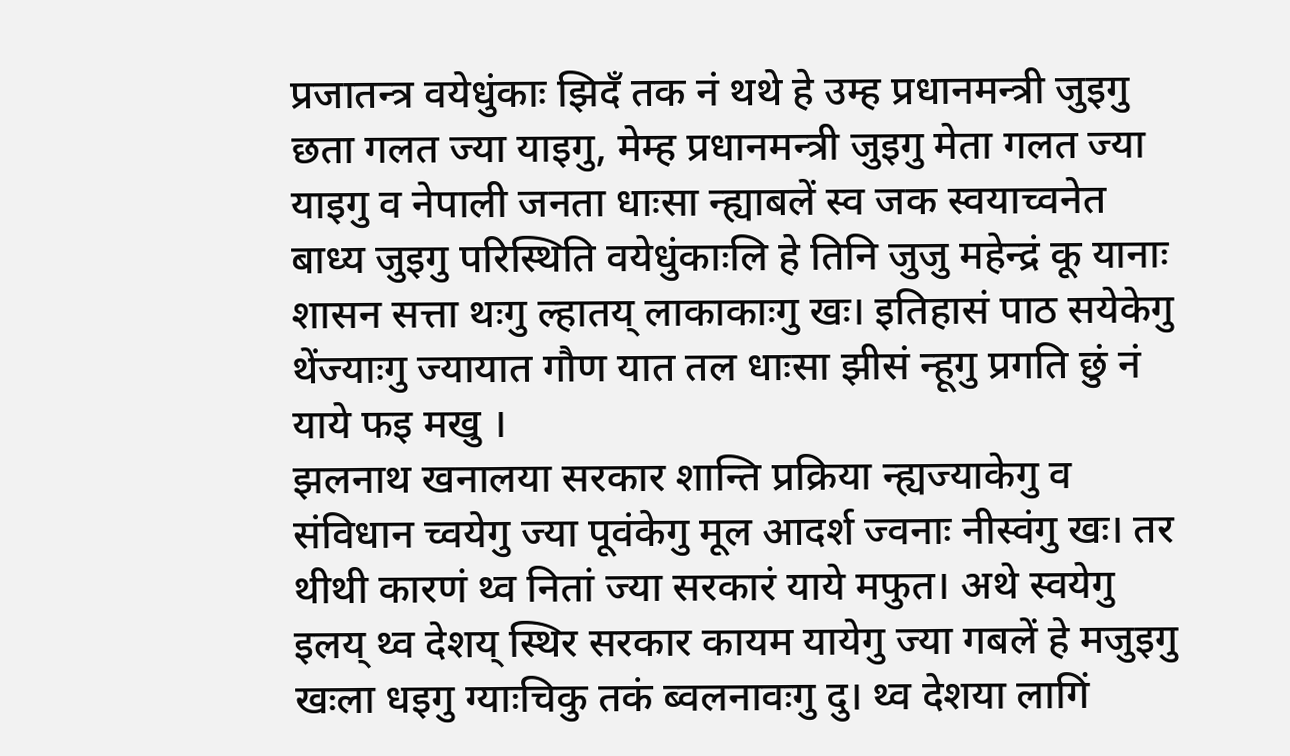प्रजातन्त्र वयेधुंकाः झिदँ तक नं थथे हे उम्ह प्रधानमन्त्री जुइगु छता गलत ज्या याइगु, मेम्ह प्रधानमन्त्री जुइगु मेता गलत ज्या याइगु व नेपाली जनता धाःसा न्ह्याबलें स्व जक स्वयाच्वनेत बाध्य जुइगु परिस्थिति वयेधुंकाःलि हे तिनि जुजु महेन्द्रं कू यानाः शासन सत्ता थःगु ल्हातय् लाकाकाःगु खः। इतिहासं पाठ सयेकेगु थेंज्याःगु ज्यायात गौण यात तल धाःसा झीसं न्हूगु प्रगति छुं नं याये फइ मखु ।
झलनाथ खनालया सरकार शान्ति प्रक्रिया न्ह्यज्याकेगु व संविधान च्वयेगु ज्या पूवंकेगु मूल आदर्श ज्वनाः नीस्वंगु खः। तर थीथी कारणं थ्व नितां ज्या सरकारं याये मफुत। अथे स्वयेगु इलय् थ्व देशय् स्थिर सरकार कायम यायेगु ज्या गबलें हे मजुइगु खःला धइगु ग्याःचिकु तकं ब्वलनावःगु दु। थ्व देशया लागिं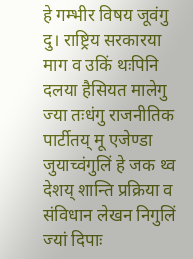हे गम्भीर विषय जूवंगु दु। राष्ट्रिय सरकारया माग व उकिं थःपिनि दलया हैसियत मालेगु ज्या तःधंगु राजनीतिक पार्टीतय् मू एजेण्डा जुयाच्वंगुलिं हे जक थ्व देशय् शान्ति प्रक्रिया व संविधान लेखन निगुलिं ज्यां दिपाः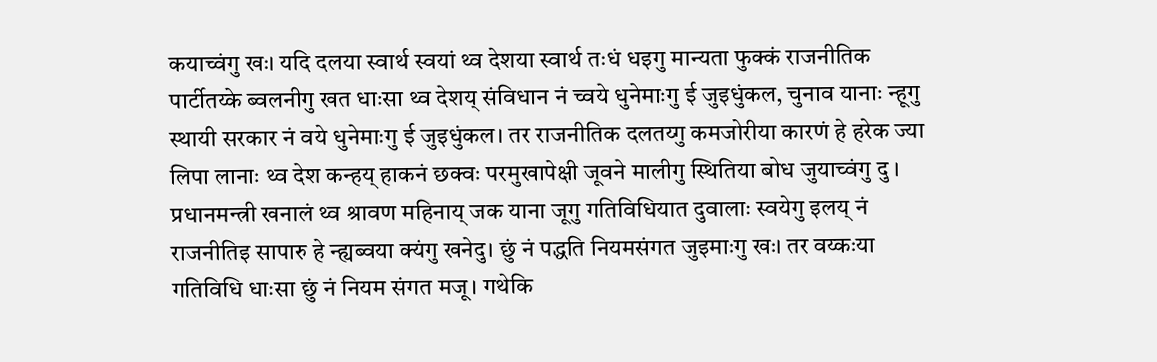कयाच्वंगु खः। यदि दलया स्वार्थ स्वयां थ्व देशया स्वार्थ तःधं धइगु मान्यता फुक्कं राजनीतिक पार्टीतय्के ब्वलनीगु खत धाःसा थ्व देशय् संविधान नं च्वये धुनेमाःगु ई जुइधुंकल, चुनाव यानाः न्हूगु स्थायी सरकार नं वये धुनेमाःगु ई जुइधुंकल। तर राजनीतिक दलतय्गु कमजोरीया कारणं हे हरेक ज्या लिपा लानाः थ्व देश कन्हय् हाकनं छक्वः परमुखापेक्षी जूवने मालीगु स्थितिया बोध जुयाच्वंगु दु ।
प्रधानमन्त्री खनालं थ्व श्रावण महिनाय् जक याना जूगु गतिविधियात दुवालाः स्वयेगु इलय् नं राजनीतिइ सापारु हे न्ह्यब्वया क्यंगु खनेदु। छुं नं पद्धति नियमसंगत जुइमाःगु खः। तर वय्कःया गतिविधि धाःसा छुं नं नियम संगत मजू। गथेकि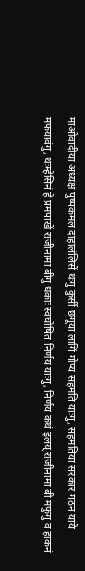माओवादीया अध्यक्ष पुष्पकमल दाहालंलिसें थःगु कुर्सी छगूया लागिं गोप्य सहमति याःगु, सहमतिया सरकार गठन याये मफयावंगु, थःम्हेसिनं हे प्रमपाखें राजीनामा बीगु धकाः स्वघोषित निर्णय याःगु, निर्णय कथं इलय् राजीनामा बी मफुगु व हाकनं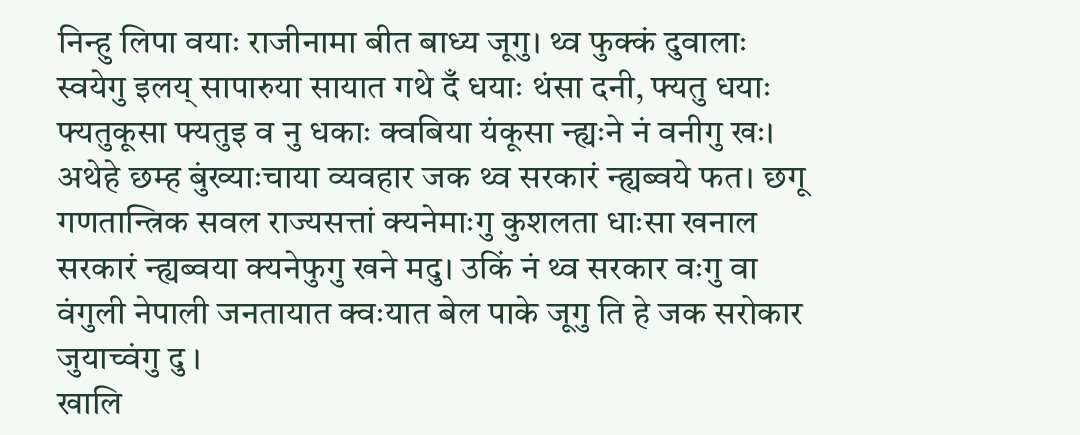निन्हु लिपा वयाः राजीनामा बीत बाध्य जूगु। थ्व फुक्कं दुवालाः स्वयेगु इलय् सापारुया सायात गथे दँ धयाः थंसा दनी, फ्यतु धयाः फ्यतुकूसा फ्यतुइ व नु धकाः क्वबिया यंकूसा न्ह्यःने नं वनीगु खः। अथेहे छम्ह बुंख्याःचाया व्यवहार जक थ्व सरकारं न्ह्यब्वये फत। छगू गणतान्त्रिक सवल राज्यसत्तां क्यनेमाःगु कुशलता धाःसा खनाल सरकारं न्ह्यब्वया क्यनेफुगु खने मदु। उकिं नं थ्व सरकार वःगु वा वंगुली नेपाली जनतायात क्वःयात बेल पाके जूगु ति हे जक सरोकार जुयाच्वंगु दु ।
खालि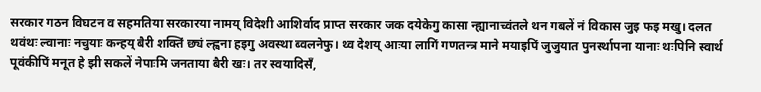सरकार गठन विघटन व सहमतिया सरकारया नामय् विदेशी आशिर्वाद प्राप्त सरकार जक दयेकेगु कासा न्ह्यानाच्वंतले थन गबलें नं विकास जुइ फइ मखु। दलत थवंथः ल्वानाः नचुयाः कन्हय् बैरी शक्तिं छ्यं ल्ह्वना हइगु अवस्था ब्वलनेफु। थ्व देशय् आःया लागिं गणतन्त्र माने मयाइपिं जुजुयात पुनर्स्थापना यानाः थःपिनि स्वार्थ पूवंकीपिं मनूत हे झी सकलें नेपाःमि जनताया बैरी खः। तर स्वयादिसँ,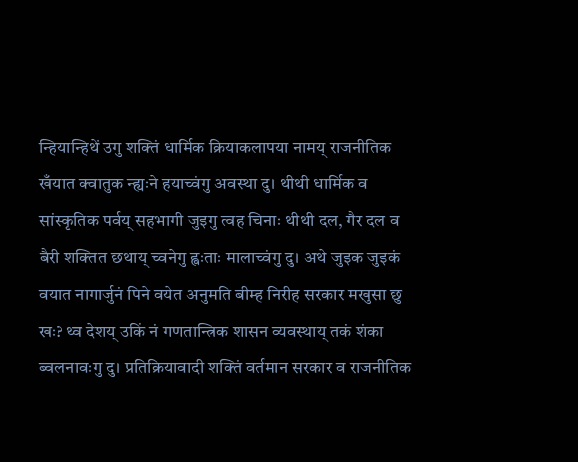न्हियान्हिथें उगु शक्तिं धार्मिक क्रियाकलापया नामय् राजनीतिक खँयात क्वातुक न्ह्यःने हयाच्वंगु अवस्था दु। थीथी धार्मिक व सांस्कृतिक पर्वय् सहभागी जुइगु त्वह चिनाः थीथी दल, गैर दल व बैरी शक्तित छथाय् च्वनेगु ह्वःताः मालाच्वंगु दु। अथे जुइक जुइकं वयात नागार्जुनं पिने वयेत अनुमति बीम्ह निरीह सरकार मखुसा छु खः? थ्व देशय् उकिं नं गणतान्त्रिक शासन व्यवस्थाय् तकं शंका ब्वलनावःगु दु। प्रतिक्रियावादी शक्तिं वर्तमान सरकार व राजनीतिक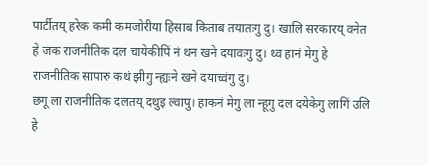पार्टीतय् हरेक कमी कमजोरीया हिसाब किताब तयातःगु दु। खालि सरकारय् वनेत हे जक राजनीतिक दल चायेकीपिं नं थन खने दयावःगु दु। थ्व हानं मेगु हे राजनीतिक सापारु कथं झीगु न्ह्यःने खने दयाच्वंगु दु।
छगू ला राजनीतिक दलतय् दथुइ ल्वापु। हाकनं मेगु ला न्हूगु दल दयेकेगु लागिं उलि हे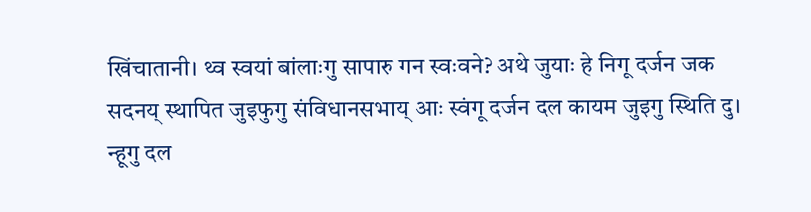खिंचातानी। थ्व स्वयां बांलाःगु सापारु गन स्वःवने? अथे जुयाः हे निगू दर्जन जक सदनय् स्थापित जुइफुगु संविधानसभाय् आः स्वंगू दर्जन दल कायम जुइगु स्थिति दु। न्हूगु दल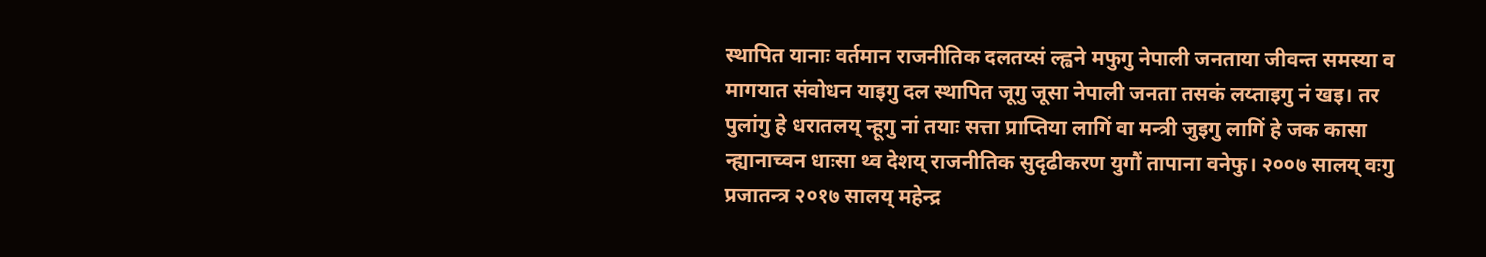स्थापित यानाः वर्तमान राजनीतिक दलतय्सं ल्ह्वने मफुगु नेपाली जनताया जीवन्त समस्या व मागयात संवोधन याइगु दल स्थापित जूगु जूसा नेपाली जनता तसकं लय्ताइगु नं खइ। तर पुलांगु हे धरातलय् न्हूगु नां तयाः सत्ता प्राप्तिया लागिं वा मन्त्री जुइगु लागिं हे जक कासा न्ह्यानाच्वन धाःसा थ्व देशय् राजनीतिक सुदृढीकरण युगौं तापाना वनेफु। २००७ सालय् वःगु प्रजातन्त्र २०१७ सालय् महेन्द्र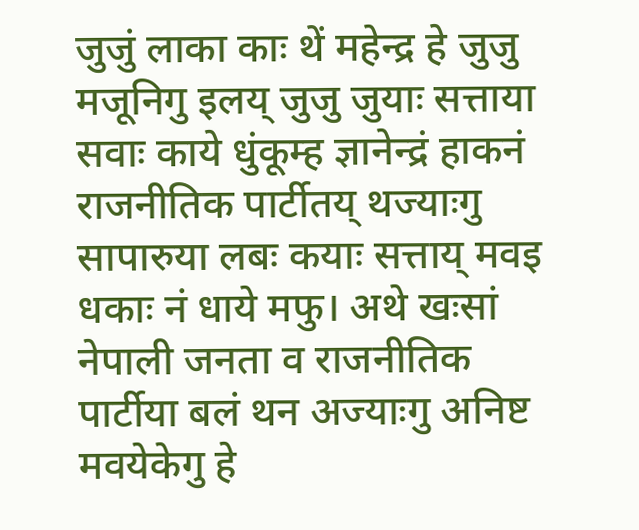जुजुं लाका काः थें महेन्द्र हे जुजु मजूनिगु इलय् जुजु जुयाः सत्ताया सवाः काये धुंकूम्ह ज्ञानेन्द्रं हाकनं राजनीतिक पार्टीतय् थज्याःगु सापारुया लबः कयाः सत्ताय् मवइ धकाः नं धाये मफु। अथे खःसां नेपाली जनता व राजनीतिक पार्टीया बलं थन अज्याःगु अनिष्ट मवयेकेगु हे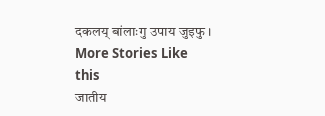दकलय् बांलाःगु उपाय जुइफु ।
More Stories Like this
जातीय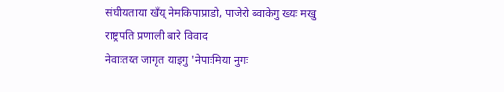संघीयताया खँय् नेमकिपाप्राडो, पाजेरो ब्वाकेगु ख्यः मखु
राष्ट्रपति प्रणाली बारे विवाद
नेवाःतय्त जागृत याइगु 'नेपाःमिया नुगः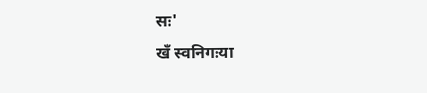सः'
खँ स्वनिगःया